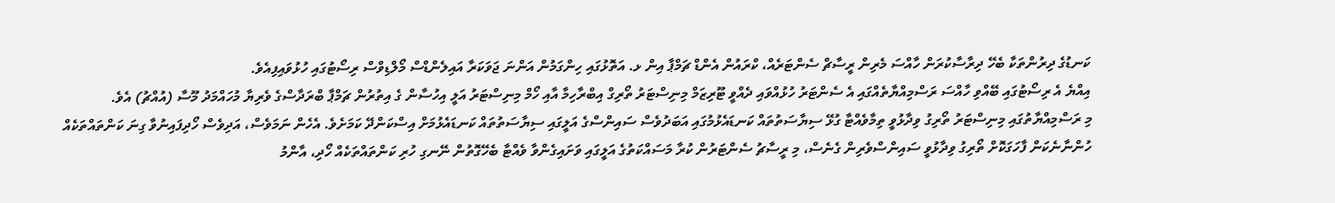ކަނޑުގެ ދިރުންތަކާ ބެހޭ ދިރާސާކުރަން ހާއްސަ މެރިން ރީސާޗް ސެންޓަރެއް، ކްރައުން އެންޑް ޗަމްޕާ އިން ޅ. އަތޮޅުގައި ހިންގަމުން އަންނަ ޖަވަކަރާ އައިލެންޑްސް މޯލްޑިވްސް ރިސޯޓުގައި ހުޅުވައިފިއެވެ.
އިއްޔެ އެ ރިސޯޓުގައި ބޭއްވި ހާއްސަ ރަސްމިއްޔާތެއްގައި އެ ސެންޓަރު ހުޅުއްވައި ދެއްވީ ޓޫރިޒަމް މިނިސްޓަރު ތޯރިގް އިބްރާހިމާ އާއި ހޯމް މިނިސްޓަރު އަލީ އިހުސާން ގެ އިތުރުން ޗަމްޕާ ބްރަދާސްގެ ވެރިޔާ މުހައްމަދު މޫސާ (އުއްޗު) އެވެ.
މި ރަސްމިއްޔާތުގައި މިނިސްޓަރު ތޯރިގު ވިދާޅުވީ ތިމާވެއްޓާ ގުޅޭ ސިޔާސަތުތައް ކަނޑައެޅުމުގައި އަބަދުވެސް ސައިންސްގެ އަލީގައި ސިޔާސަތުތައް ކަނޑައެޅުމަށް އިސްކަންދޭ ކަމަށެވެ. އެހެން ނަމަވެސް، އަދިވެސް ހޯދިފައިނުވާ ގިނަ ކަންތައްތަކެއް ހުންނާނެކަން ފާހަގަކޮށް ތޯރިގު ވިދާޅުވީ ސައިންސްވެރިން ގެނެސް، މި ރީސާޗު ސެންޓަރުން ކުރާ މަސައްކަތުގެ އަލީގައި ވަށައިގެންވާ ވެއްޓާ ބެހޭގޮތުން ނޭނގި ހުރި ކަންތައްތަކެއް ހޯދި، އާންމު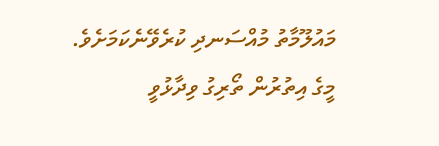މައުލޫމާތު މުއްސަނދި ކުރެވޭނެކަމަށެވެ.
މީގެ އިތުރުން ތޯރިގު ވިދާޅުވީ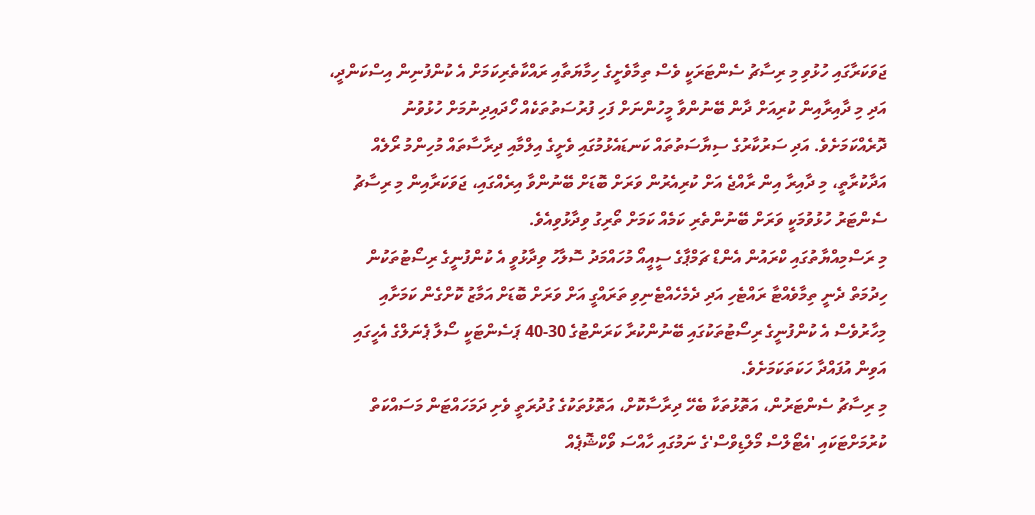ޖަވަކަރާގައި ހުޅުވި މި ރިސާޗު ސެންޓަރަކީ ވެސް ތިމާވެށީގެ ހިމާޔަތާއި ރައްކާތެރިކަމަށް އެ ކުންފުނިން އިސްކަންދީ، އަދި މި ދާއިރާއިން ކުރިއަށް ދާން ބޭނުންވާ މީހުންނަށް ފަހި ފުރުސަތުތަކެއް ހޯދައިދިނުމަށް ހުޅުވުނު ދޮރެއްކަމަށެވެ. އަދި ސަރުކާރުގެ ސިޔާސަތުތައް ކަނޑައެޅުމުގައި ވެށީގެ އިލްމާއި ދިރާސާތައް މުހިންމު ރޯލެއް އަދާކުރާތީ، މި ދާއިރާ އިން ރާއްޖެ އަށް ކުރިއެރުން ވަރަށް ބޮޑަށް ބޭނުންވާ އިރެއްގައި، ޖަވަކަރާއިން މި ރިސާޗު ސެންޓަރު ހުޅުވުމަކީ ވަރަށް ބޭނުންތެރި ކަމެއް ކަމަށް ތޯރިގު ވިދާޅުވިއެވެ.
މި ރަސްމިއްޔާތުގައި ކްރައުން އެންޑް ޗަމްޕާގެ ސީއީއޯ މުހައްމަދު ސޮލާހު ވިދާޅުވީ އެ ކުންފުނީގެ ރިސޯޓުތަކުން ހިދުމަތް ދެނީ ތިމާވެއްޓާ ރައްޓެހި އަދި ދެމެހެއްޓެނިވި ތަރައްގީ އަށް ވަރަށް ބޮޑަށް އަމާޒު ކޮށްގެން ކަމަށާއި މިހާރުވެސް އެ ކުންފުނީގެ ރިސޯޓުތަކުގައި ބޭނުންކުރާ ކަރަންޓުގެ 30-40 ޕަސެންޓަކީ ސޯލާ ޕެނަލްގެ އެހީގައި އަވިން އުފައްދާ ހަކަތަކަމަށެވެ.
މި ރިސާޗު ސެންޓަރުން، އަތޮޅުތަކާ ބެހޭ ދިރާސާކޮށް، އަތޮޅުތަކުގެ ގުދުރަތީ ވެށި ދަމަހައްޓަން މަސައްކަތް ކުރުމަށްޓަކައި 'އެޓޯލްސް މޯލްޑިވްސް'ގެ ނަމުގައި ހާއްސަ ވޯކްޝޮޕެއް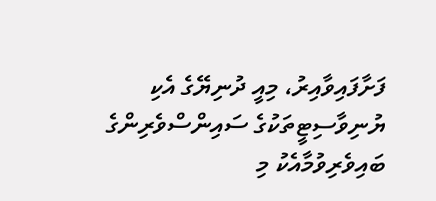ފަށާފައިވާއިރު، މިއީ ދުނިޔޭގެ އެކި ޔުނިވާސިޓީތަކުގެ ސައިންސްވެރިންގެ ބައިވެރިވުމާއެކު މި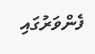ފެންވަރުގައި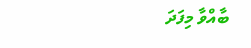ބާއްވާ މިފަދަ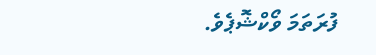ފުރަތަމަ ވޯކްޝޮޕެވެ.